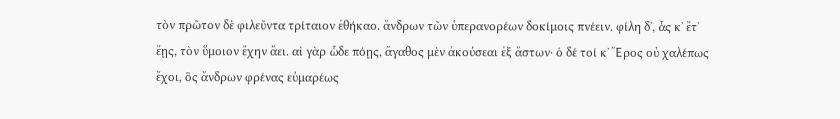τὸν πρῶτον δὲ φιλεῦντα τρίταιον ἐθήκαο. ἄνδρων τῶν ὑπερανορέων δοκίμοις πνέειν. φίλη δʼ, ἇς κʼ ἔτʼ ἔῃς, τὸν ὕμοιον ἔχην ἄει. αἰ γὰρ ὧδε πόῃς, ἄγαθος μὲν ἀκούσεαι ἐξ ἄστων· ὁ δέ τοί κʼ Ἔρος οὐ χαλέπως ἔχοι, ὃς ἄνδρων φρένας εὐμαρέως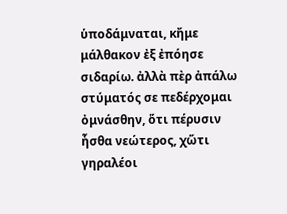ὑποδάμναται, κἤμε μάλθακον ἐξ ἐπόησε σιδαρίω. ἀλλὰ πὲρ ἀπάλω στύματός σε πεδέρχομαι ὀμνάσθην, ὅτι πέρυσιν ἦσθα νεώτερος, χὥτι γηραλέοι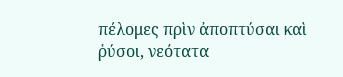πέλομες πρὶν ἀποπτύσαι καὶ ῥύσοι, νεότατα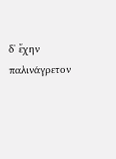δʼ ἔχην παλινάγρετον